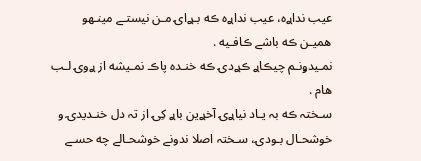عیب نداࢪه، عیب نداࢪه ڪه بـࢪاۍ مـن نیستـے مینـھو
همیـن ڪه باشے ڪافـیه .
نمـیدۅنـم چیڪاࢪ ڪࢪدۍ ڪه خنـده پاڪ نمـیشه از ࢪوۍ لـب هام .
سـختہ ڪه بہ یـاد نیاࢪۍ آخࢪین باࢪ کِۍ از تہ دل خنـدیدۍ و خوشحـال بـودۍ، سـختہ اصلا ندونے خوشحـالے چه حسـے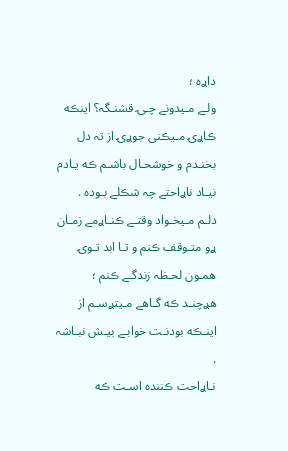داࢪه ؛
ولـے مـیدونے چـۍ قشنـگہ؟ اینڪه ڪاࢪۍ مـیڪنی جوࢪۍ از تہ دل بخنـدم و خوشحـال باشـم ڪه یـادم نیـاد ناࢪاحتے چہ شڪلے بـوده .
دلـم مـیخـواد وقتـے ڪنـاࢪمے زمـان ࢪو متـوقف ڪنم و تـا ابد تـوۍ همـون لحـظہ زندگـے ڪنم ؛
ھࢪچنـد ڪه گـاهے مـیتࢪسـم از اینـڪه بودنـت خوابـے بیـش نبـاشہ .
نـاࢪاحت ڪننده اسـت ڪه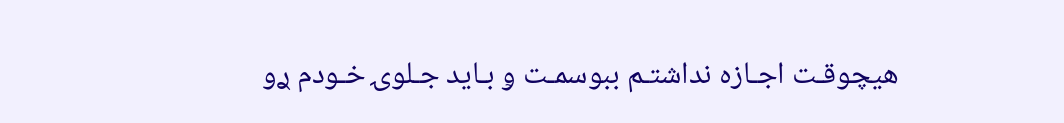هیچوقـت اجـازه نداشتـم ببوسمـت ۅ بـاید جـلوۍ خـودم ࢪو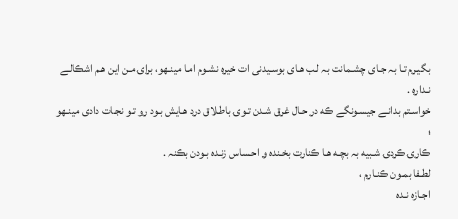بگیـࢪم تـا بہ جـای چشـمانت بہ لـب هـای بوسـیدنی ات خیࢪه نشـوم امـا مینـهو، بࢪاۍ مـن این هـم اشڪالـے نـداࢪه .
خواسـتم بدانـے جیسـونگے ڪه دࢪ حـال غࢪق شـدن تـوۍ باطـلاق دࢪد هـایش بـود ࢪو تـو نجـات دادی مینـهو ؛
ڪاࢪۍ ڪࢪدۍ شـبیه بہ بچـه هـا ڪناࢪت بخـنده ۅ احـساس زنـده بـودن بڪنہ .
لطـفا بمـون ڪنـاࢪم ،
اجـازه نـده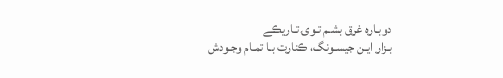دوبـاࢪه غࢪق بشـم تـوۍ تـاریڪے
بـزاࢪ ایـن جیسـونگ، ڪناࢪت بـا تمـام وجـودش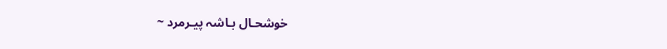خوشحـال بـاشہ پیـرمرد ~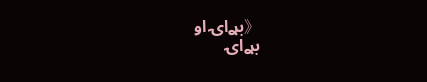《بࢪاۍ او
بࢪاۍ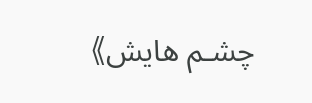چشـم هایش》